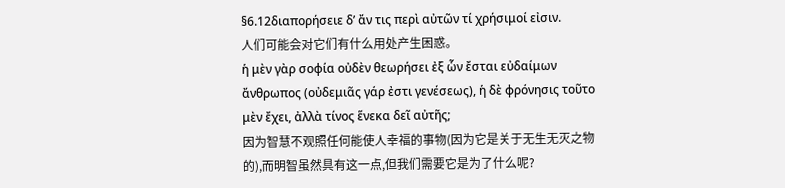§6.12διαπορήσειε δʼ ἄν τις περὶ αὐτῶν τί χρήσιμοί εἰσιν.
人们可能会对它们有什么用处产生困惑。
ἡ μὲν γὰρ σοφία οὐδὲν θεωρήσει ἐξ ὧν ἔσται εὐδαίμων ἄνθρωπος (οὐδεμιᾶς γάρ ἐστι γενέσεως), ἡ δὲ φρόνησις τοῦτο μὲν ἔχει, ἀλλὰ τίνος ἕνεκα δεῖ αὐτῆς;
因为智慧不观照任何能使人幸福的事物(因为它是关于无生无灭之物的),而明智虽然具有这一点,但我们需要它是为了什么呢?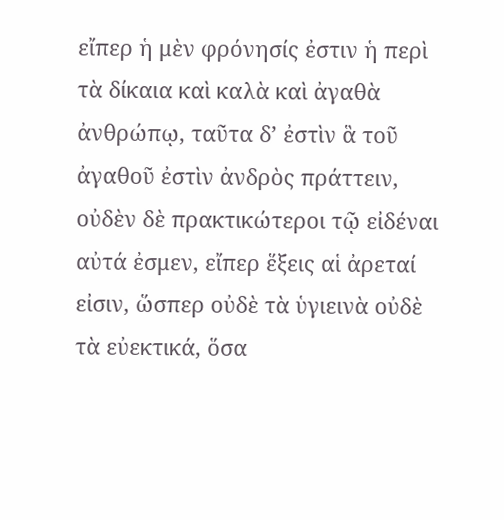εἴπερ ἡ μὲν φρόνησίς ἐστιν ἡ περὶ τὰ δίκαια καὶ καλὰ καὶ ἀγαθὰ ἀνθρώπῳ, ταῦτα δʼ ἐστὶν ἃ τοῦ ἀγαθοῦ ἐστὶν ἀνδρὸς πράττειν, οὐδὲν δὲ πρακτικώτεροι τῷ εἰδέναι αὐτά ἐσμεν, εἴπερ ἕξεις αἱ ἀρεταί εἰσιν, ὥσπερ οὐδὲ τὰ ὑγιεινὰ οὐδὲ τὰ εὐεκτικά, ὅσα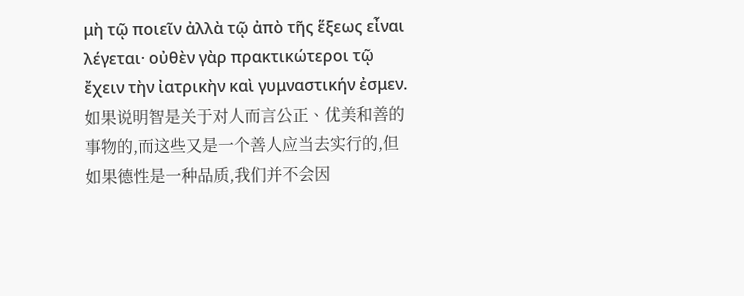μὴ τῷ ποιεῖν ἀλλὰ τῷ ἀπὸ τῆς ἕξεως εἶναι λέγεται· οὐθὲν γὰρ πρακτικώτεροι τῷ ἔχειν τὴν ἰατρικὴν καὶ γυμναστικήν ἐσμεν.
如果说明智是关于对人而言公正、优美和善的事物的,而这些又是一个善人应当去实行的,但如果德性是一种品质,我们并不会因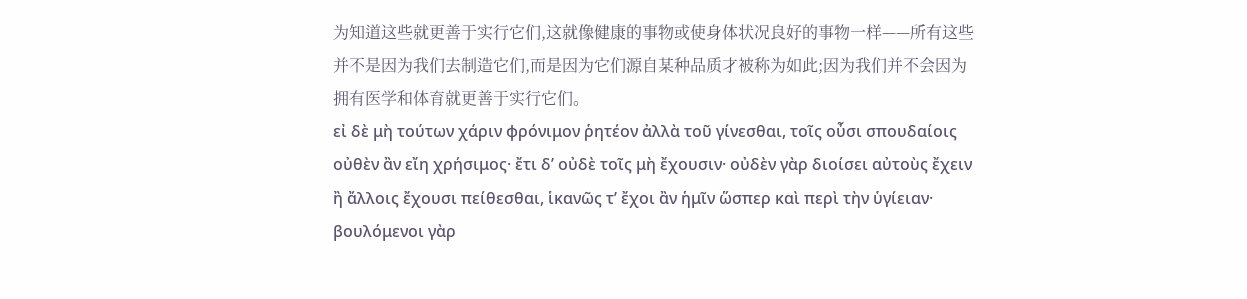为知道这些就更善于实行它们,这就像健康的事物或使身体状况良好的事物一样——所有这些并不是因为我们去制造它们,而是因为它们源自某种品质才被称为如此;因为我们并不会因为拥有医学和体育就更善于实行它们。
εἰ δὲ μὴ τούτων χάριν φρόνιμον ῥητέον ἀλλὰ τοῦ γίνεσθαι, τοῖς οὖσι σπουδαίοις οὐθὲν ἂν εἴη χρήσιμος· ἔτι δʼ οὐδὲ τοῖς μὴ ἔχουσιν· οὐδὲν γὰρ διοίσει αὐτοὺς ἔχειν ἢ ἄλλοις ἔχουσι πείθεσθαι, ἱκανῶς τʼ ἔχοι ἂν ἡμῖν ὥσπερ καὶ περὶ τὴν ὑγίειαν· βουλόμενοι γὰρ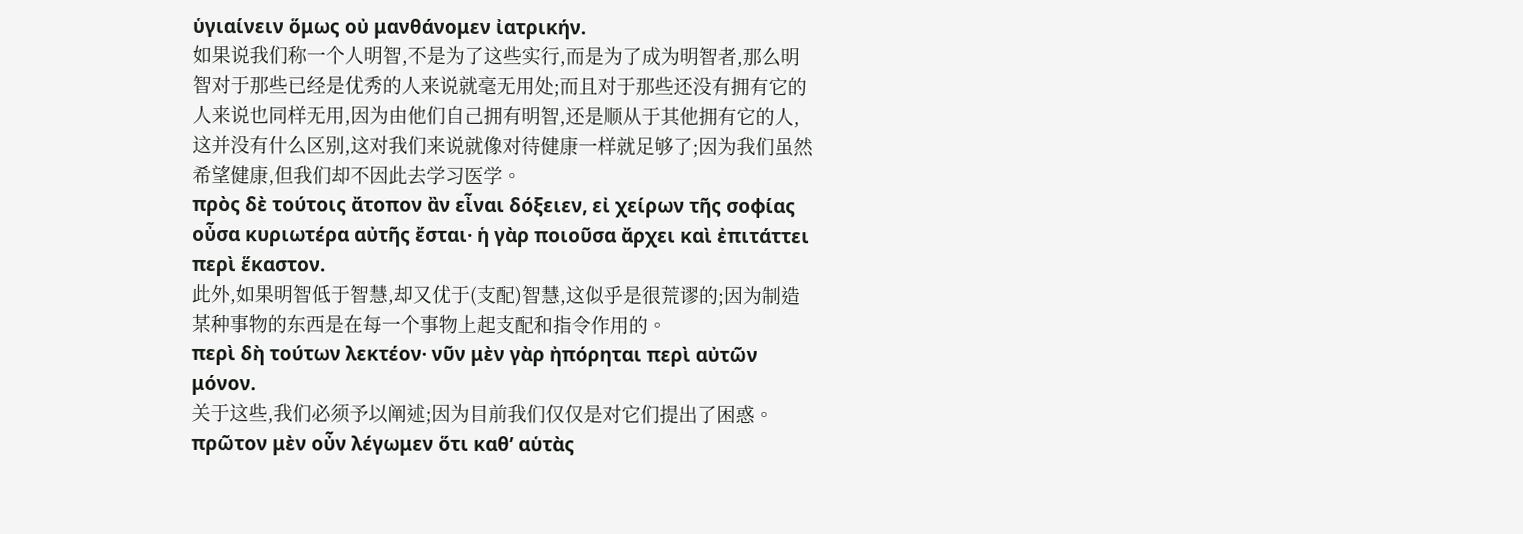ὑγιαίνειν ὅμως οὐ μανθάνομεν ἰατρικήν.
如果说我们称一个人明智,不是为了这些实行,而是为了成为明智者,那么明智对于那些已经是优秀的人来说就毫无用处;而且对于那些还没有拥有它的人来说也同样无用,因为由他们自己拥有明智,还是顺从于其他拥有它的人,这并没有什么区别,这对我们来说就像对待健康一样就足够了;因为我们虽然希望健康,但我们却不因此去学习医学。
πρὸς δὲ τούτοις ἄτοπον ἂν εἶναι δόξειεν, εἰ χείρων τῆς σοφίας οὖσα κυριωτέρα αὐτῆς ἔσται· ἡ γὰρ ποιοῦσα ἄρχει καὶ ἐπιτάττει περὶ ἕκαστον.
此外,如果明智低于智慧,却又优于(支配)智慧,这似乎是很荒谬的;因为制造某种事物的东西是在每一个事物上起支配和指令作用的。
περὶ δὴ τούτων λεκτέον· νῦν μὲν γὰρ ἠπόρηται περὶ αὐτῶν μόνον.
关于这些,我们必须予以阐述;因为目前我们仅仅是对它们提出了困惑。
πρῶτον μὲν οὖν λέγωμεν ὅτι καθʼ αὑτὰς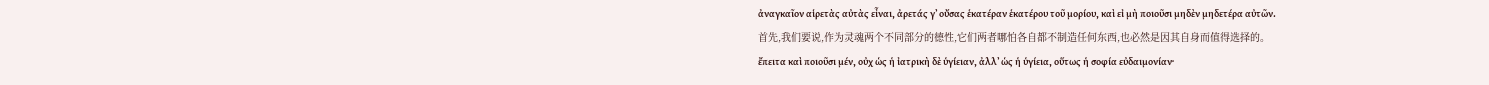ἀναγκαῖον αἱρετὰς αὐτὰς εἶναι, ἀρετάς γʼ οὔσας ἑκατέραν ἑκατέρου τοῦ μορίου, καὶ εἰ μὴ ποιοῦσι μηδὲν μηδετέρα αὐτῶν.
首先,我们要说,作为灵魂两个不同部分的德性,它们两者哪怕各自都不制造任何东西,也必然是因其自身而值得选择的。
ἔπειτα καὶ ποιοῦσι μέν, οὐχ ὡς ἡ ἰατρικὴ δὲ ὑγίειαν, ἀλλʼ ὡς ἡ ὑγίεια, οὕτως ἡ σοφία εὐδαιμονίαν·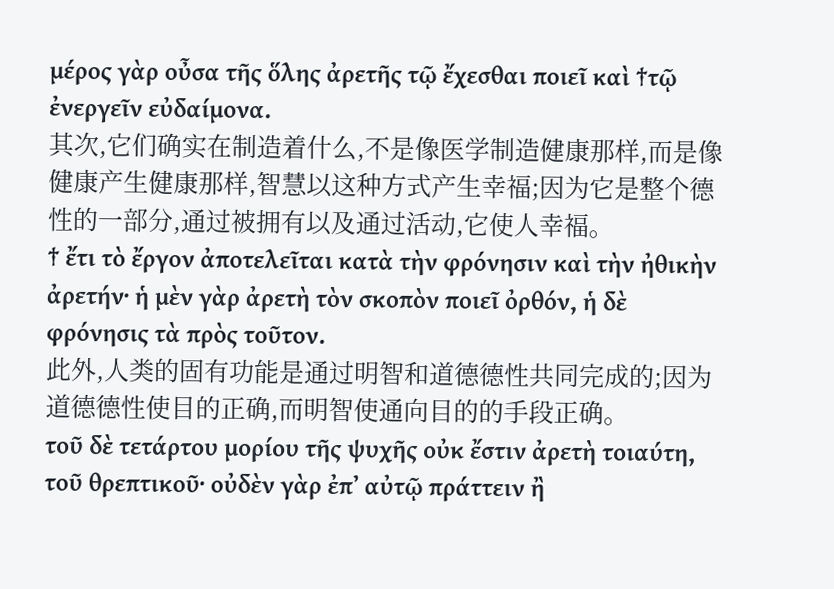μέρος γὰρ οὖσα τῆς ὅλης ἀρετῆς τῷ ἔχεσθαι ποιεῖ καὶ †τῷ ἐνεργεῖν εὐδαίμονα.
其次,它们确实在制造着什么,不是像医学制造健康那样,而是像健康产生健康那样,智慧以这种方式产生幸福;因为它是整个德性的一部分,通过被拥有以及通过活动,它使人幸福。
† ἔτι τὸ ἔργον ἀποτελεῖται κατὰ τὴν φρόνησιν καὶ τὴν ἠθικὴν ἀρετήν· ἡ μὲν γὰρ ἀρετὴ τὸν σκοπὸν ποιεῖ ὀρθόν, ἡ δὲ φρόνησις τὰ πρὸς τοῦτον.
此外,人类的固有功能是通过明智和道德德性共同完成的;因为道德德性使目的正确,而明智使通向目的的手段正确。
τοῦ δὲ τετάρτου μορίου τῆς ψυχῆς οὐκ ἔστιν ἀρετὴ τοιαύτη, τοῦ θρεπτικοῦ· οὐδὲν γὰρ ἐπʼ αὐτῷ πράττειν ἢ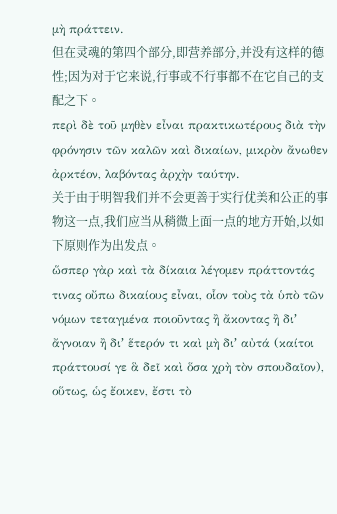μὴ πράττειν.
但在灵魂的第四个部分,即营养部分,并没有这样的德性;因为对于它来说,行事或不行事都不在它自己的支配之下。
περὶ δὲ τοῦ μηθὲν εἶναι πρακτικωτέρους διὰ τὴν φρόνησιν τῶν καλῶν καὶ δικαίων, μικρὸν ἄνωθεν ἀρκτέον, λαβόντας ἀρχὴν ταύτην.
关于由于明智我们并不会更善于实行优美和公正的事物这一点,我们应当从稍微上面一点的地方开始,以如下原则作为出发点。
ὥσπερ γὰρ καὶ τὰ δίκαια λέγομεν πράττοντάς τινας οὔπω δικαίους εἶναι, οἷον τοὺς τὰ ὑπὸ τῶν νόμων τεταγμένα ποιοῦντας ἢ ἄκοντας ἢ διʼ ἄγνοιαν ἢ διʼ ἕτερόν τι καὶ μὴ διʼ αὐτά (καίτοι πράττουσί γε ἃ δεῖ καὶ ὅσα χρὴ τὸν σπουδαῖον), οὕτως, ὡς ἔοικεν, ἔστι τὸ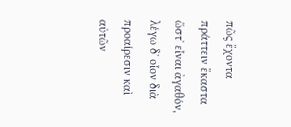πῶς ἔχοντα πράττειν ἕκαστα ὥστʼ εἶναι ἀγαθόν, λέγω δʼ οἷον διὰ προαίρεσιν καὶ αὐτῶν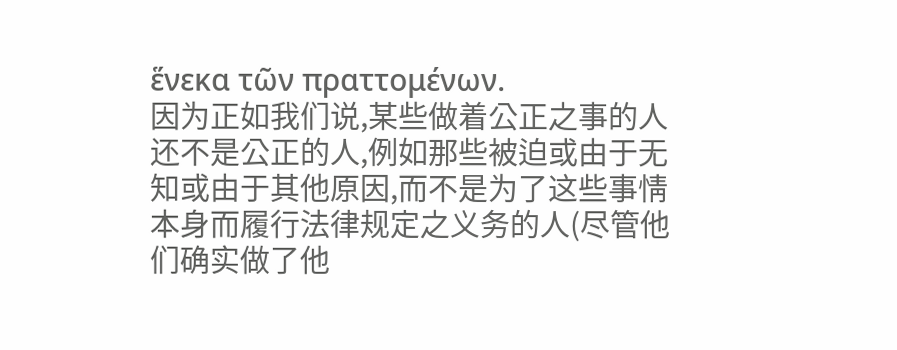ἕνεκα τῶν πραττομένων.
因为正如我们说,某些做着公正之事的人还不是公正的人,例如那些被迫或由于无知或由于其他原因,而不是为了这些事情本身而履行法律规定之义务的人(尽管他们确实做了他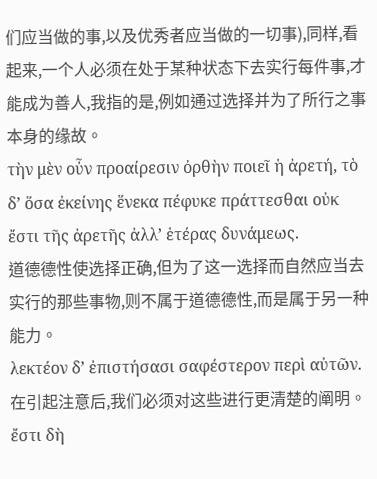们应当做的事,以及优秀者应当做的一切事),同样,看起来,一个人必须在处于某种状态下去实行每件事,才能成为善人,我指的是,例如通过选择并为了所行之事本身的缘故。
τὴν μὲν οὖν προαίρεσιν ὀρθὴν ποιεῖ ἡ ἀρετή, τὸ δʼ ὅσα ἐκείνης ἕνεκα πέφυκε πράττεσθαι οὐκ ἔστι τῆς ἀρετῆς ἀλλʼ ἑτέρας δυνάμεως.
道德德性使选择正确,但为了这一选择而自然应当去实行的那些事物,则不属于道德德性,而是属于另一种能力。
λεκτέον δʼ ἐπιστήσασι σαφέστερον περὶ αὐτῶν.
在引起注意后,我们必须对这些进行更清楚的阐明。
ἔστι δὴ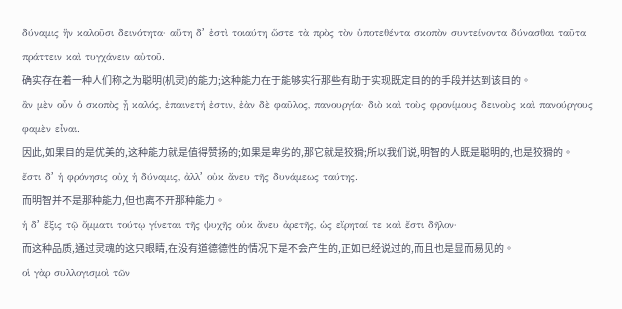δύναμις ἣν καλοῦσι δεινότητα· αὕτη δʼ ἐστὶ τοιαύτη ὥστε τὰ πρὸς τὸν ὑποτεθέντα σκοπὸν συντείνοντα δύνασθαι ταῦτα πράττειν καὶ τυγχάνειν αὐτοῦ.
确实存在着一种人们称之为聪明(机灵)的能力;这种能力在于能够实行那些有助于实现既定目的的手段并达到该目的。
ἂν μὲν οὖν ὁ σκοπὸς ᾖ καλός, ἐπαινετή ἐστιν, ἐὰν δὲ φαῦλος, πανουργία· διὸ καὶ τοὺς φρονίμους δεινοὺς καὶ πανούργους φαμὲν εἶναι.
因此,如果目的是优美的,这种能力就是值得赞扬的;如果是卑劣的,那它就是狡猾;所以我们说,明智的人既是聪明的,也是狡猾的。
ἔστι δʼ ἡ φρόνησις οὐχ ἡ δύναμις, ἀλλʼ οὐκ ἄνευ τῆς δυνάμεως ταύτης.
而明智并不是那种能力,但也离不开那种能力。
ἡ δʼ ἕξις τῷ ὄμματι τούτῳ γίνεται τῆς ψυχῆς οὐκ ἄνευ ἀρετῆς, ὡς εἴρηταί τε καὶ ἔστι δῆλον·
而这种品质,通过灵魂的这只眼睛,在没有道德德性的情况下是不会产生的,正如已经说过的,而且也是显而易见的。
οἱ γὰρ συλλογισμοὶ τῶν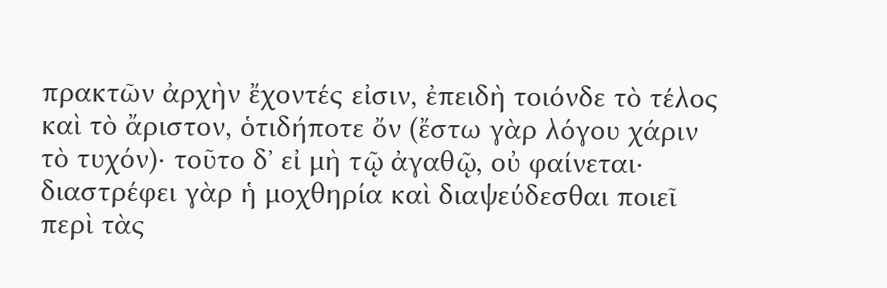πρακτῶν ἀρχὴν ἔχοντές εἰσιν, ἐπειδὴ τοιόνδε τὸ τέλος καὶ τὸ ἄριστον, ὁτιδήποτε ὄν (ἔστω γὰρ λόγου χάριν τὸ τυχόν)· τοῦτο δʼ εἰ μὴ τῷ ἀγαθῷ, οὐ φαίνεται· διαστρέφει γὰρ ἡ μοχθηρία καὶ διαψεύδεσθαι ποιεῖ περὶ τὰς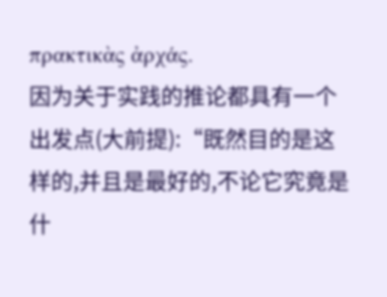πρακτικὰς ἀρχάς.
因为关于实践的推论都具有一个出发点(大前提):“既然目的是这样的,并且是最好的,不论它究竟是什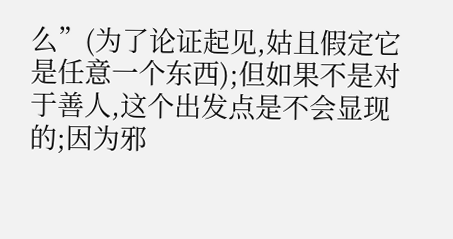么”(为了论证起见,姑且假定它是任意一个东西);但如果不是对于善人,这个出发点是不会显现的;因为邪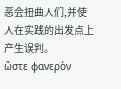恶会扭曲人们,并使人在实践的出发点上产生误判。
ὥστε φανερὸν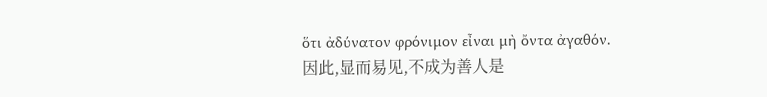ὅτι ἀδύνατον φρόνιμον εἶναι μὴ ὄντα ἀγαθόν.
因此,显而易见,不成为善人是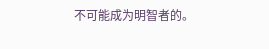不可能成为明智者的。